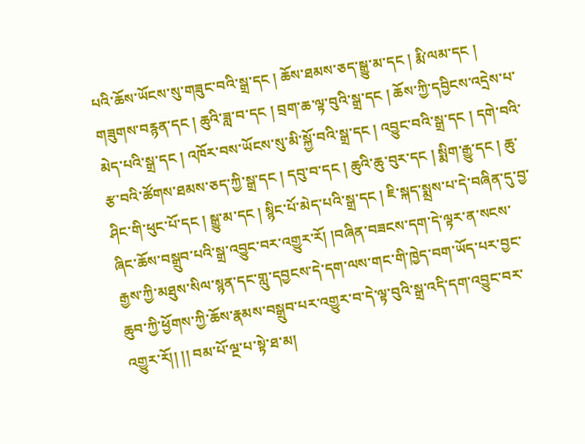པའི་ཆོས་ཡོངས་སུ་གཟུང་བའི་སྒྲ་དང ། ཆོས་ཐམས་ཅད་སྒྱུ་མ་དང ། རྨི་ལམ་དང ། གཟུགས་བརྙན་དང ། ཆུའི་ཟླ་བ་དང ། བྲག་ཆ་ལྟ་བུའི་སྒྲ་དང ། ཆོས་ཀྱི་དབྱིངས་འདྲེས་པ་མེད་པའི་སྒྲ་དང ། འཁོར་བས་ཡོངས་སུ་མི་སྐྱོ་བའི་སྒྲ་དང ། འབྱུང་བའི་སྒྲ་དང ། དགེ་བའི་རྩ་བའི་ཚོགས་ཐམས་ཅད་ཀྱི་སྒྲ་དང ། དབུ་བ་དང ། ཆུའི་ཆུ་བུར་དང ། སྨིག་རྒྱུ་དང ། ཆུ་ཤིང་གི་ཕུང་པོ་དང ། སྒྱུ་མ་དང ། སྙིང་པོ་མེད་པའི་སྒྲ་དང ། ཇི་སྐད་སྨྲས་པ་དེ་བཞིན་དུ་བྱ་ཞིང་ཆོས་བསྒྲུབ་པའི་སྒྲ་འབྱུང་བར་འགྱུར་རོ། །བཞིན་བཟངས་དག་དེ་ལྟར་ན་སངས་རྒྱས་ཀྱི་མཐུས་སིལ་སྙན་དང་གླུ་དབྱངས་དེ་དག་ལས་གང་གི་ཁྱེད་བག་ཡོད་པར་བྱང་ཆུབ་ཀྱི་ཕྱོགས་ཀྱི་ཆོས་རྣམས་བསྒྲུབ་པར་འགྱུར་བ་དེ་ལྟ་བུའི་སྒྲ་འདི་དག་འབྱུང་བར་འགྱུར་རོ།། །། བམ་པོ་ལྔ་པ་སྟེ་ཐ་མ།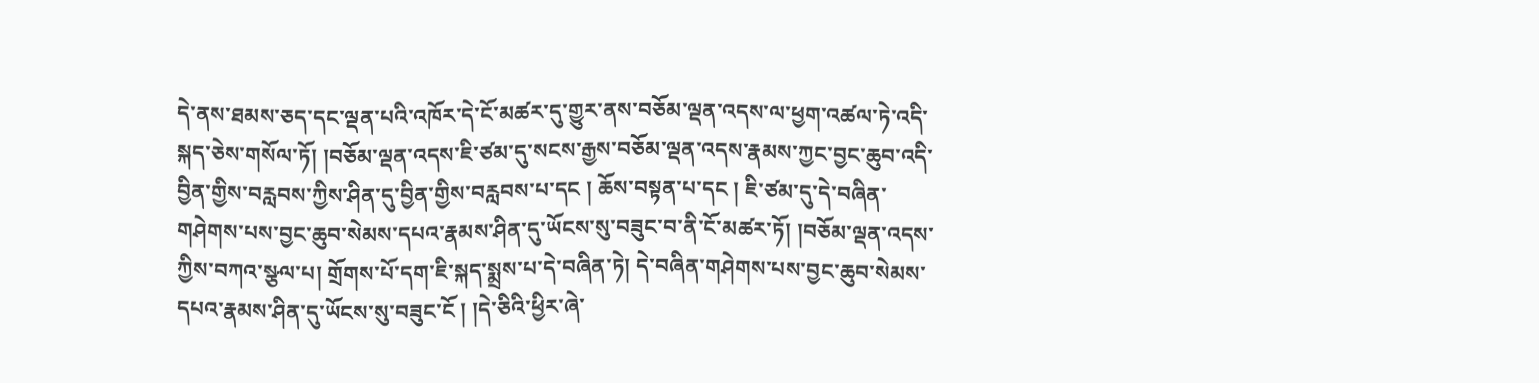དེ་ནས་ཐམས་ཅད་དང་ལྡན་པའི་འཁོར་དེ་ངོ་མཚར་དུ་གྱུར་ནས་བཅོམ་ལྡན་འདས་ལ་ཕྱག་འཚལ་ཏེ་འདི་སྐད་ཅེས་གསོལ་ཏོ། །བཅོམ་ལྡན་འདས་ཇི་ཙམ་དུ་སངས་རྒྱས་བཅོམ་ལྡན་འདས་རྣམས་ཀྱང་བྱང་ཆུབ་འདི་བྱིན་གྱིས་བརླབས་ཀྱིས་ཤིན་དུ་བྱིན་གྱིས་བརླབས་པ་དང ། ཆོས་བསྟན་པ་དང ། ཇི་ཙམ་དུ་དེ་བཞིན་གཤེགས་པས་བྱང་ཆུབ་སེམས་དཔའ་རྣམས་ཤིན་དུ་ཡོངས་སུ་བཟུང་བ་ནི་ངོ་མཚར་ཏོ། །བཅོམ་ལྡན་འདས་ཀྱིས་བཀའ་སྩལ་པ། གྲོགས་པོ་དག་ཇི་སྐད་སྨྲས་པ་དེ་བཞིན་ཏེ། དེ་བཞིན་གཤེགས་པས་བྱང་ཆུབ་སེམས་དཔའ་རྣམས་ཤིན་དུ་ཡོངས་སུ་བཟུང་ངོ ། །དེ་ཅིའི་ཕྱིར་ཞེ་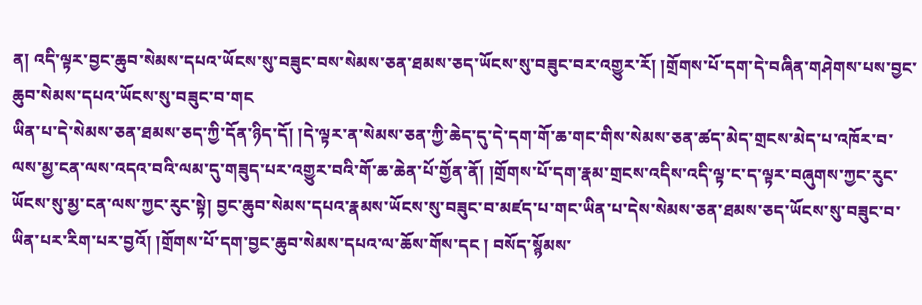ན། འདི་ལྟར་བྱང་ཆུབ་སེམས་དཔའ་ཡོངས་སུ་བཟུང་བས་སེམས་ཅན་ཐམས་ཅད་ཡོངས་སུ་བཟུང་བར་འགྱུར་རོ། །གྲོགས་པོ་དག་དེ་བཞིན་གཤེགས་པས་བྱང་ཆུབ་སེམས་དཔའ་ཡོངས་སུ་བཟུང་བ་གང
ཡིན་པ་དེ་སེམས་ཅན་ཐམས་ཅད་ཀྱི་དོན་ཉིད་དོ། །དེ་ལྟར་ན་སེམས་ཅན་ཀྱི་ཆེད་དུ་དེ་དག་གོ་ཆ་གང་གིས་སེམས་ཅན་ཚད་མེད་གྲངས་མེད་པ་འཁོར་བ་ལས་མྱ་ངན་ལས་འདའ་བའི་ལམ་དུ་གཟུད་པར་འགྱུར་བའི་གོ་ཆ་ཆེན་པོ་གྱོན་ནོ། །གྲོགས་པོ་དག་རྣམ་གྲངས་འདིས་འདི་ལྟ་ང་ད་ལྟར་བཞུགས་ཀྱང་རུང་ཡོངས་སུ་མྱ་ངན་ལས་ཀྱང་རུང་སྟེ། བྱང་ཆུབ་སེམས་དཔའ་རྣམས་ཡོངས་སུ་བཟུང་བ་མཛད་པ་གང་ཡིན་པ་དེས་སེམས་ཅན་ཐམས་ཅད་ཡོངས་སུ་བཟུང་བ་ཡིན་པར་རིག་པར་བྱའོ། །གྲོགས་པོ་དག་བྱང་ཆུབ་སེམས་དཔའ་ལ་ཆོས་གོས་དང ། བསོད་སྙོམས་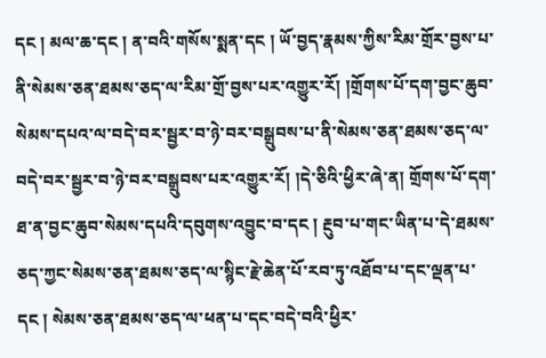དང ། མལ་ཆ་དང ། ན་བའི་གསོས་སྨན་དང ། ཡོ་བྱད་རྣམས་ཀྱིས་རིམ་གྲོར་བྱས་པ་ནི་སེམས་ཅན་ཐམས་ཅད་ལ་རིམ་གྲོ་བྱས་པར་འགྱུར་རོ། །གྲོགས་པོ་དག་བྱང་ཆུབ་སེམས་དཔའ་ལ་བདེ་བར་སྦྱར་བ་ཉེ་བར་བསྒྲུབས་པ་ནི་སེམས་ཅན་ཐམས་ཅད་ལ་བདེ་བར་སྦྱར་བ་ཉེ་བར་བསྒྲུབས་པར་འགྱུར་རོ། །དེ་ཅིའི་ཕྱིར་ཞེ་ན། གྲོགས་པོ་དག་ཐ་ན་བྱང་ཆུབ་སེམས་དཔའི་དབུགས་འབྱུང་བ་དང ། རྔུབ་པ་གང་ཡིན་པ་དེ་ཐམས་ཅད་ཀྱང་སེམས་ཅན་ཐམས་ཅད་ལ་སྙིང་རྗེ་ཆེན་པོ་རབ་ཏུ་འཐོབ་པ་དང་ལྡན་པ་དང ། སེམས་ཅན་ཐམས་ཅད་ལ་ཕན་པ་དང་བདེ་བའི་ཕྱིར་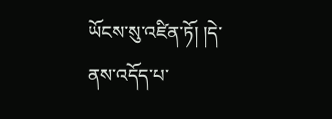ཡོངས་སུ་འཛིན་ཏོ། །དེ་ནས་འདོད་པ་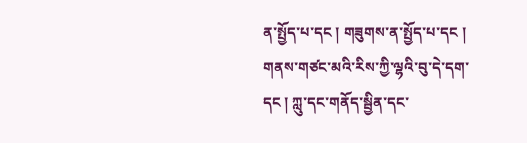ན་སྤྱོད་པ་དང ། གཟུགས་ན་སྤྱོད་པ་དང ། གནས་གཙང་མའི་རིས་ཀྱི་ལྷའི་བུ་དེ་དག་དང ། ཀླུ་དང་གནོད་སྦྱིན་དང་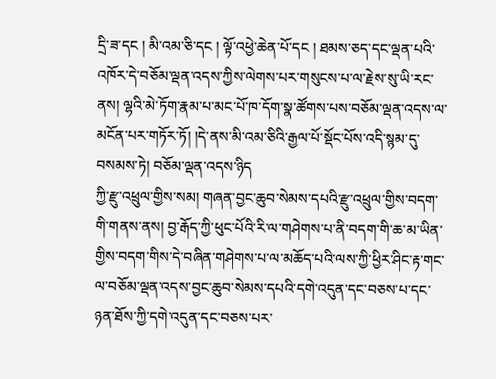དྲི་ཟ་དང ། མི་འམ་ཅི་དང ། ལྟོ་འཕྱེ་ཆེན་པོ་དང ། ཐམས་ཅད་དང་ལྡན་པའི་འཁོར་དེ་བཅོམ་ལྡན་འདས་ཀྱིས་ལེགས་པར་གསུངས་པ་ལ་རྗེས་སུ་ཡི་རང་ནས། ལྷའི་མེ་ཏོག་རྣམ་པ་མང་པོ་ཁ་དོག་སྣ་ཚོགས་པས་བཅོམ་ལྡན་འདས་ལ་མངོན་པར་གཏོར་ཏོ། །དེ་ནས་མི་འམ་ཅིའི་རྒྱལ་པོ་སྡོང་པོས་འདི་སྙམ་དུ་བསམས་ཏེ། བཅོམ་ལྡན་འདས་ཉིད
ཀྱི་རྫུ་འཕྲུལ་གྱིས་སམ། གཞན་བྱང་ཆུབ་སེམས་དཔའི་རྫུ་འཕྲུལ་གྱིས་བདག་གི་གནས་ནས། བྱ་རྒོད་ཀྱི་ཕུང་པོའི་རི་ལ་གཤེགས་པ་ནི་བདག་གི་ཆ་མ་ཡིན་གྱིས་བདག་གིས་དེ་བཞིན་གཤེགས་པ་ལ་མཆོད་པའི་ལས་ཀྱི་ཕྱིར་ཤིང་རྟ་གང་ལ་བཅོམ་ལྡན་འདས་བྱང་ཆུབ་སེམས་དཔའི་དགེ་འདུན་དང་བཅས་པ་དང་ཉན་ཐོས་ཀྱི་དགེ་འདུན་དང་བཅས་པར་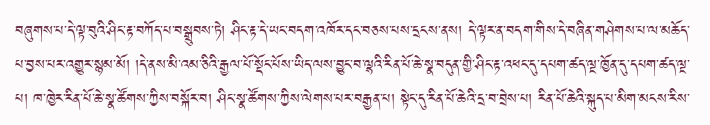བཞུགས་པ་དེ་ལྟ་བུའི་ཤིང་རྟ་བཀོད་པ་བསྒྲུབས་ཏེ། ཤིང་རྟ་དེ་ཡང་བདག་འཁོར་དང་བཅས་པས་དྲངས་ནས། དེ་ལྟར་ན་བདག་གིས་དེ་བཞིན་གཤེགས་པ་ལ་མཆོད་པ་བྱས་པར་འགྱུར་སྙམ་མོ། །དེ་ནས་མི་འམ་ཅིའི་རྒྱལ་པོ་སྡོང་པོས་ཡིད་ལས་བྱུང་བ་ལྷའི་རིན་པོ་ཆེ་སྣ་བདུན་གྱི་ཤིང་རྟ་འཕང་དུ་དཔག་ཚད་ལྔ་ཁྱོན་དུ་དཔག་ཚད་ལྔ་པ། ཁ་ཁྱེར་རིན་པོ་ཆེ་སྣ་ཚོགས་ཀྱིས་བསྐོར་བ། ཤིང་སྣ་ཚོགས་ཀྱིས་ལེགས་པར་བརྒྱན་པ། སྟེང་དུ་རིན་པོ་ཆེའི་དྲ་བ་བྲེས་པ། རིན་པོ་ཆེའི་སྐུད་པ་མིག་མངས་རིས་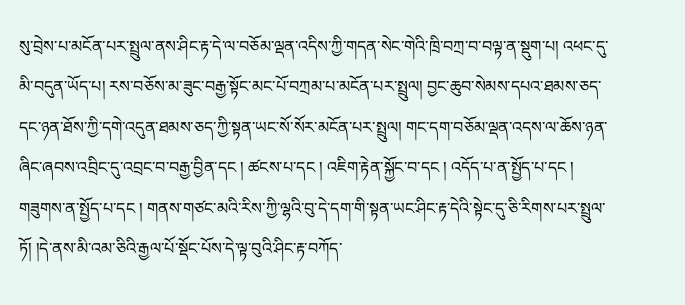སུ་བྲེས་པ་མངོན་པར་སྤྲུལ་ནས་ཤིང་རྟ་དེ་ལ་བཅོམ་ལྡན་འདིས་ཀྱི་གདན་སེང་གེའི་ཁྲི་བཀྲ་བ་བལྟ་ན་སྡུག་པ། འཕང་དུ་མི་བདུན་ཡོད་པ། རས་བཅོས་མ་ཟུང་བརྒྱ་སྟོང་མང་པོ་བཀྲམ་པ་མངོན་པར་སྤྲུལ། བྱང་ཆུབ་སེམས་དཔའ་ཐམས་ཅད་དང་ཉན་ཐོས་ཀྱི་དགེ་འདུན་ཐམས་ཅད་ཀྱི་སྟན་ཡང་སོ་སོར་མངོན་པར་སྤྲུལ། གང་དག་བཅོམ་ལྡན་འདས་ལ་ཆོས་ཉན་ཞིང་ཞབས་འབྲིང་དུ་འབྲང་བ་བརྒྱ་བྱིན་དང ། ཚངས་པ་དང ། འཇིག་རྟེན་སྐྱོང་བ་དང ། འདོད་པ་ན་སྤྱོད་པ་དང ། གཟུགས་ན་སྤྱོད་པ་དང ། གནས་གཙང་མའི་རིས་ཀྱི་ལྷའི་བུ་དེ་དག་གི་སྟན་ཡང་ཤིང་རྟ་དེའི་སྟེང་དུ་ཅི་རིགས་པར་སྤྲུལ་ཏོ། །དེ་ནས་མི་འམ་ཅིའི་རྒྱལ་པོ་སྡོང་པོས་དེ་ལྟ་བུའི་ཤིང་རྟ་བཀོད་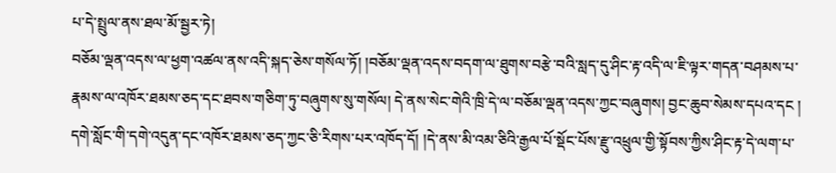པ་དེ་སྤྲུལ་ནས་ཐལ་མོ་སྦྱར་ཏེ།
བཅོམ་ལྡན་འདས་ལ་ཕྱག་འཚལ་ནས་འདི་སྐད་ཅེས་གསོལ་ཏོ། །བཅོམ་ལྡན་འདས་བདག་ལ་ཐུགས་བརྩེ་བའི་སླད་དུ་ཤིང་རྟ་འདི་ལ་ཇི་ལྟར་གདན་བཤམས་པ་རྣམས་ལ་འཁོར་ཐམས་ཅད་དང་ཐབས་གཅིག་ཏུ་བཞུགས་སུ་གསོལ། དེ་ནས་སེང་གེའི་ཁྲི་དེ་ལ་བཅོམ་ལྡན་འདས་ཀྱང་བཞུགས། བྱང་ཆུབ་སེམས་དཔའ་དང ། དགེ་སློང་གི་དགེ་འདུན་དང་འཁོར་ཐམས་ཅད་ཀྱང་ཅི་རིགས་པར་འཁོད་དོ། །དེ་ནས་མི་འམ་ཅིའི་རྒྱལ་པོ་སྡོང་པོས་རྫུ་འཕྲུལ་གྱི་སྟོབས་ཀྱིས་ཤིང་རྟ་དེ་ལག་པ་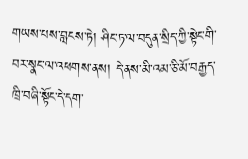གཡས་པས་བླངས་ཏེ། ཤིང་ཏ་ལ་བདུན་སྲིད་ཀྱི་སྟེང་གི་བར་སྣང་ལ་འཕགས་ནས། དེ་ནས་མི་འམ་ཅི་མོ་བརྒྱད་ཁྲི་བཞི་སྟོང་དེ་དག་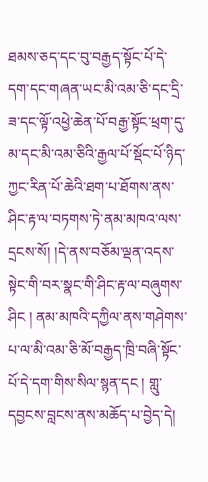ཐམས་ཅད་དང་བུ་བརྒྱད་སྟོང་པོ་དེ་དག་དང་གཞན་ཡང་མི་འམ་ཅི་དང་དྲི་ཟ་དང་ལྟོ་འཕྱེ་ཆེན་པོ་བརྒྱ་སྟོང་ཕྲག་དུ་མ་དང་མི་འམ་ཅིའི་རྒྱལ་པོ་སྡོང་པོ་ཉིད་ཀྱང་རིན་པོ་ཆེའི་ཐག་པ་ཐོགས་ནས་ཤིང་རྟ་ལ་བཏགས་ཏེ་ནམ་མཁའ་ལས་དྲངས་སོ། །དེ་ནས་བཅོམ་ལྡན་འདས་སྟེང་གི་བར་སྣང་གི་ཤིང་རྟ་ལ་བཞུགས་ཤིང ། ནམ་མཁའི་དཀྱིལ་ནས་གཤེགས་པ་ལ་མི་འམ་ཅི་མོ་བརྒྱད་ཁྲི་བཞི་སྟོང་པོ་དེ་དག་གིས་སིལ་སྙན་དང ། གླུ་དབྱངས་བླངས་ནས་མཆོད་པ་བྱེད་དེ།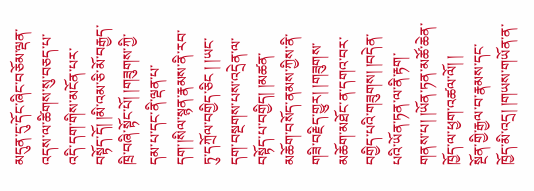མདུན་དུ་དོང་ཞིང་བཅོམ་ལྡན་འདས་ལ་ཚིགས་སུ་བཅད་པ་འདི་དག་གིས་མངོན་པར་བསྟོད་དོ། །མི་འམ་ཅི་མོ་བརྒྱད་ཁྲི་བཞི་སྟོང་པོ། །གཟུགས་ཀྱི་དམ་པ་དང་ནི་ལྡན་པ་དག་།སིལ་སྙན་རྣམས་ནི་རབ་ཏུ་དཀྲོལ་བགྱིད་ཅིང ། །ཡང་དག་བསྔགས་པས་འདྲེན་ལ་བསྟོད་པ་བགྱིད། །མཚན་མཆོག་བསོད་ནམས་ཀྱིས་ནི་གཟི་བརྗིད་གྱུར། །གཟུགས་མཆོག་མཐོང་ན་དགའ་བར་བགྱིད་པའི་གཟུགས། །བདེན་པའི་ཡོན་ཏན་ལ་ནི་རྟག་གནས་པ། །ཡོན་ཏན་མཚོ་ཆེན་ཁྱོད་ལ་ཕྱག་འཚལ་ལོ། །
སྔོན་གྱི་རྒྱལ་བ་རྣམས་དང་ཁྱོད་མི་འདྲ། །གཡས་གཡོན་ན་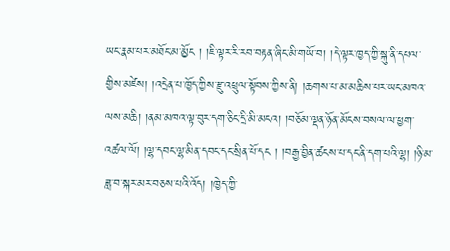ཡང་རྣམ་པར་མཐོང་མ་མྱོང ། །ཇི་ལྟར་རི་རབ་བརྟན་ཞིང་མི་གཡོ་བ། །དེ་ལྟར་ཁྱད་ཀྱི་སྐུ་ནི་དཔལ་གྱིས་མཛེས། །འདྲེན་པ་ཁྱོད་ཀྱིས་རྫུ་འཕྲུལ་སྟོབས་ཀྱིས་ནི། །ཆགས་པ་མ་མཆིས་པར་ཡང་མཁའ་ལས་མཆི། །ནམ་མཁའ་ལྟ་བུར་དག་ཅིང་དྲི་མི་མངའ། །བཅོམ་ལྡན་ཉོན་མོངས་བསལ་ལ་ཕྱག་འཚལ་ལོ། །ལྷ་དབང་ལྷ་མིན་དབང་དང་སྲིན་པོ་དང ། །བརྒྱ་བྱིན་ཚངས་པ་དང་ནི་དག་པའི་ལྷ། །ཉི་མ་ཟླ་བ་སྐར་མར་བཅས་པའི་འོད། །ཁྱེད་ཀྱི་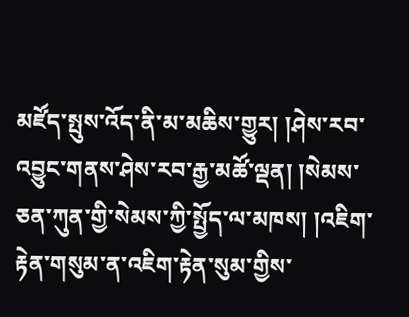མཛོད་སྤུས་འོད་ནི་མ་མཆིས་གྱུར། །ཤེས་རབ་འབྱུང་གནས་ཤེས་རབ་རྒྱ་མཚོ་ལྡན། །སེམས་ཅན་ཀུན་གྱི་སེམས་ཀྱི་སྤྱོད་ལ་མཁས། །འཇིག་རྟེན་གསུམ་ན་འཇིག་རྟེན་སུམ་གྱིས་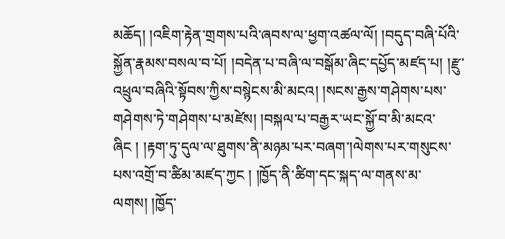མཆོད། །འཇིག་རྟེན་གྲགས་པའི་ཞབས་ལ་ཕྱག་འཚལ་ལོ། །བདུད་བཞི་པོའི་སྐྱོན་རྣམས་བསལ་བ་པོ། །བདེན་པ་བཞི་ལ་བསྒོམ་ཞིང་དཔྱོད་མཛད་པ། །རྫུ་འཕྲུལ་བཞིའི་སྟོབས་ཀྱིས་བསྙེངས་མི་མངའ། །སངས་རྒྱས་གཤེགས་པས་གཤེགས་ཏེ་གཤེགས་པ་མཛེས། །བསྐལ་པ་བརྒྱར་ཡང་སྐྱོ་བ་མི་མངའ་ཞིང ། །རྟག་ཏུ་དུལ་ལ་ཐུགས་ནི་མཉམ་པར་བཞག་།ལེགས་པར་གསུངས་པས་འགྲོ་བ་ཚིམ་མཛད་ཀྱང ། །ཁྱོད་ནི་ཚིག་དང་སྐད་ལ་གནས་མ་ལགས། །ཁྱོད་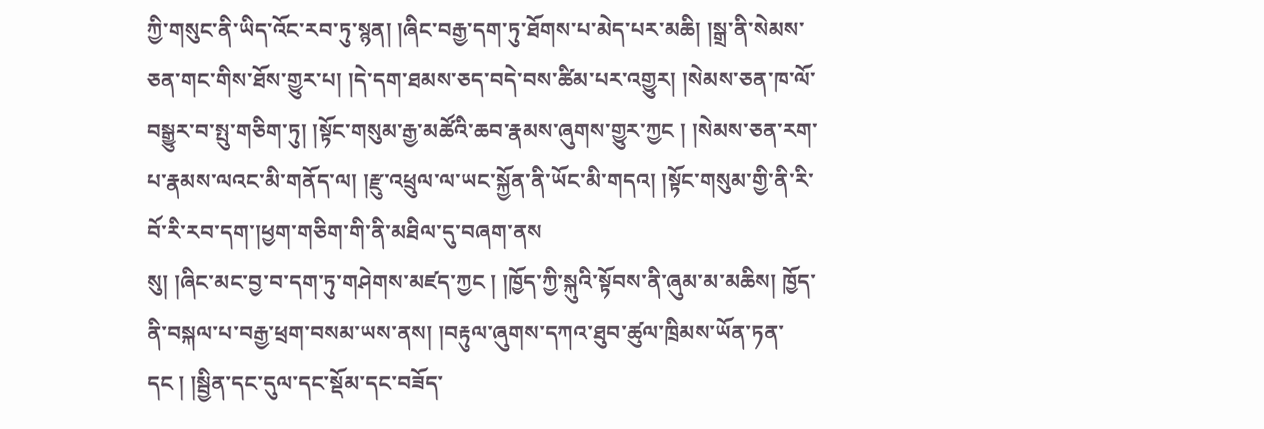ཀྱི་གསུང་ནི་ཡིད་འོང་རབ་ཏུ་སྙན། །ཞིང་བརྒྱ་དག་ཏུ་ཐོགས་པ་མེད་པར་མཆི། །སྒྲ་ནི་སེམས་ཅན་གང་གིས་ཐོས་གྱུར་པ། །དེ་དག་ཐམས་ཅད་བདེ་བས་ཚིམ་པར་འགྱུར། །སེམས་ཅན་ཁ་ལོ་བསྒྱུར་བ་སྤུ་གཅིག་ཏུ། །སྟོང་གསུམ་རྒྱ་མཚོའི་ཆབ་རྣམས་ཞུགས་གྱུར་ཀྱང ། །སེམས་ཅན་རག་པ་རྣམས་ལའང་མི་གནོད་ལ། །རྫུ་འཕྲུལ་ལ་ཡང་སྐྱོན་ནི་ཡོང་མི་གདའ། །སྟོང་གསུམ་གྱི་ནི་རི་བོ་རི་རབ་དག་།ཕྱག་གཅིག་གི་ནི་མཐིལ་དུ་བཞག་ནས
སུ། །ཞིང་མང་བྱ་བ་དག་ཏུ་གཤེགས་མཛད་ཀྱང ། །ཁྱོད་ཀྱི་སྐུའི་སྟོབས་ནི་ཞུམ་མ་མཆིས། ཁྱོད་ནི་བསྐལ་པ་བརྒྱ་ཕྲག་བསམ་ཡས་ནས། །བརྟུལ་ཞུགས་དཀའ་ཐུབ་ཚུལ་ཁྲིམས་ཡོན་ཏན་དང ། །སྦྱིན་དང་དུལ་དང་སྡོམ་དང་བཟོད་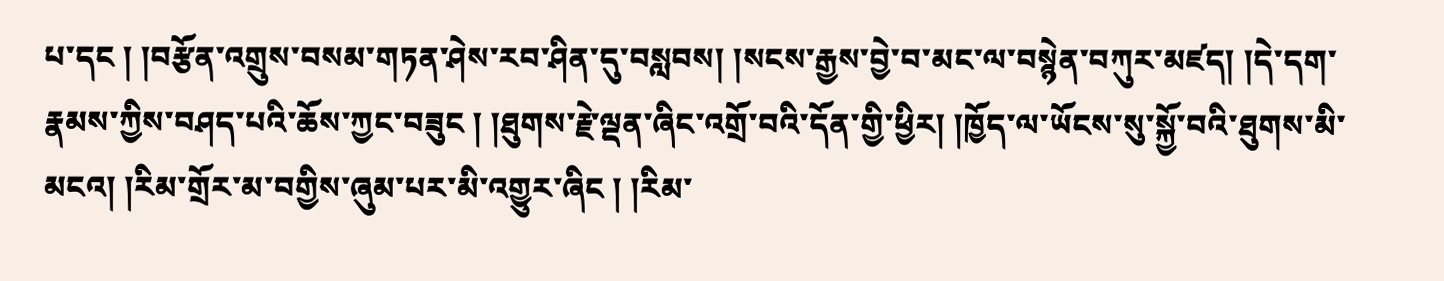པ་དང ། །བརྩོན་འགྲུས་བསམ་གཏན་ཤེས་རབ་ཤིན་དུ་བསླབས། །སངས་རྒྱས་བྱེ་བ་མང་ལ་བསྙེན་བཀུར་མཛད། །དེ་དག་རྣམས་ཀྱིས་བཤད་པའི་ཆོས་ཀྱང་བཟུང ། །ཐུགས་རྗེ་ལྡན་ཞིང་འགྲོ་བའི་དོན་གྱི་ཕྱིར། །ཁྱོད་ལ་ཡོངས་སུ་སྐྱོ་བའི་ཐུགས་མི་མངའ། །རིམ་གྲོར་མ་བགྱིས་ཞུམ་པར་མི་འགྱུར་ཞིང ། །རིམ་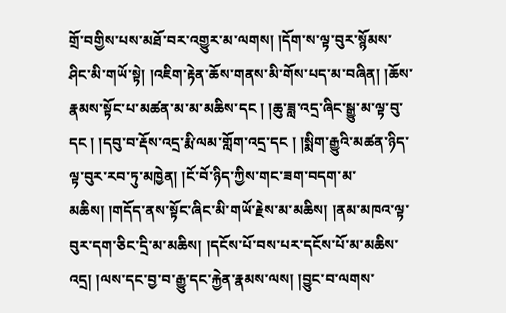གྲོ་བགྱིས་པས་མཐོ་བར་འགྱུར་མ་ལགས། །དོག་ས་ལྟ་བུར་སྙོམས་ཤིང་མི་གཡོ་སྟེ། །འཇིག་རྟེན་ཆོས་གནས་མི་གོས་པད་མ་བཞིན། །ཆོས་རྣམས་སྟོང་པ་མཚན་མ་མ་མཆིས་དང ། །ཆུ་ཟླ་འདྲ་ཞིང་སྒྱུ་མ་ལྟ་བུ་དང ། །དབུ་བ་རྡོས་འདྲ་རྨི་ལམ་གློག་འདྲ་དང ། །སྨིག་རྒྱུའི་མཚན་ཉིད་ལྟ་བུར་རབ་ཏུ་མཁྱེན། །ངོ་བོ་ཉིད་ཀྱིས་གང་ཟག་བདག་མ་མཆིས། །གདོད་ནས་སྟོང་ཞིང་མི་གཡོ་རྗེས་མ་མཆིས། །ནམ་མཁའ་ལྟ་བུར་དག་ཅིང་དྲི་མ་མཆིས། །དངོས་པོ་བས་པར་དངོས་པོ་མ་མཆིས་འདྲ། །ལས་དང་བྱ་བ་རྒྱུ་དང་རྐྱེན་རྣམས་ལས། །བྱུང་བ་ལགས་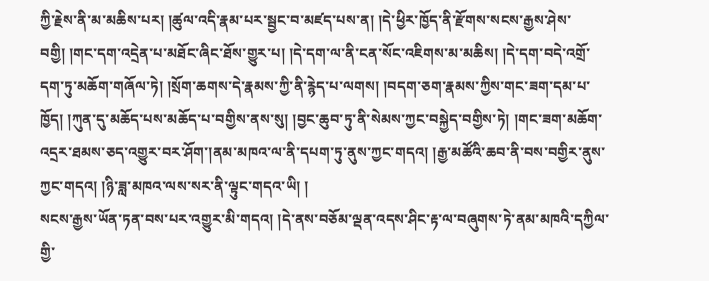ཀྱི་རྗེས་ནི་མ་མཆིས་པར། །ཚུལ་འདི་རྣམ་པར་སྦྱང་བ་མཛད་པས་ན། །དེ་ཕྱིར་ཁྱོད་ནི་རྫོགས་སངས་རྒྱས་ཤེས་བགྱི། །གང་དག་འདྲེན་པ་མཐོང་ཞིང་ཐོས་གྱུར་པ། །དེ་དག་ལ་ནི་ངན་སོང་འཇིགས་མ་མཆིས། །དེ་དག་བདེ་འགྲོ་དག་ཏུ་མཆོག་གཞོལ་ཏེ། །སྲོག་ཆགས་དེ་རྣམས་ཀྱི་ནི་རྙེད་པ་ལགས། །བདག་ཅག་རྣམས་ཀྱིས་གང་ཟག་དམ་པ་ཁྱོད། །ཀུན་དུ་མཆོད་པས་མཆོད་པ་བགྱིས་ནས་སུ། །བྱང་ཆུབ་ཏུ་ནི་སེམས་ཀྱང་བསྐྱེད་བགྱིས་ཏེ། །གང་ཟག་མཆོག་འདྲར་ཐམས་ཅད་འགྱུར་བར་ཤོག་།ནམ་མཁའ་ལ་ནི་དཔག་ཏུ་ནུས་ཀྱང་གདའ། །རྒྱ་མཚོའི་ཆབ་ནི་བས་བགྱིར་ནུས་ཀྱང་གདའ། །ཉི་ཟླ་མཁའ་ལས་སར་ནི་ལྟུང་གདའ་ཡི། །
སངས་རྒྱས་ཡོན་ཏན་བས་པར་འགྱུར་མི་གདའ། །དེ་ནས་བཅོམ་ལྡན་འདས་ཤིང་རྟ་ལ་བཞུགས་ཏེ་ནམ་མཁའི་དཀྱིལ་གྱི་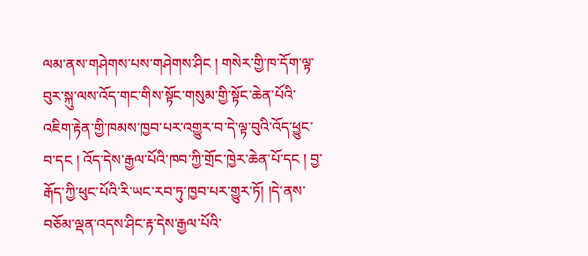ལམ་ནས་གཤེགས་པས་གཤེགས་ཤིང ། གསེར་གྱི་ཁ་དོག་ལྟ་བུར་སྐུ་ལས་འོད་གང་གིས་སྟོང་གསུམ་གྱི་སྟོང་ཆེན་པོའི་འཇིག་རྟེན་གྱི་ཁམས་ཁྱབ་པར་འགྱུར་བ་དེ་ལྟ་བུའི་འོད་ཕྱུང་བ་དང ། འོད་དེས་རྒྱལ་པོའི་ཁབ་ཀྱི་གྲོང་ཁྱེར་ཆེན་པོ་དང ། བྱ་རྒོད་ཀྱི་ཕུང་པོའི་རི་ཡང་རབ་ཏུ་ཁྱབ་པར་གྱུར་ཏོ། །དེ་ནས་བཅོམ་ལྡན་འདས་ཤིང་རྟ་དེས་རྒྱལ་པོའི་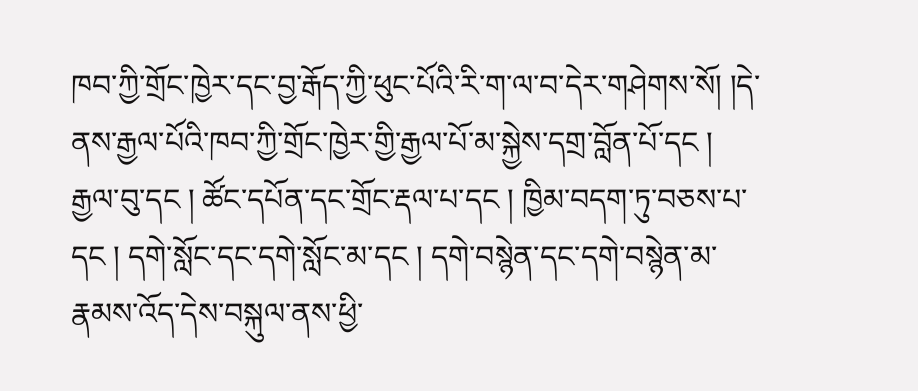ཁབ་ཀྱི་གྲོང་ཁྱེར་དང་བྱ་རྒོད་ཀྱི་ཕུང་པོའི་རི་ག་ལ་བ་དེར་གཤེགས་སོ། །དེ་ནས་རྒྱལ་པོའི་ཁབ་ཀྱི་གྲོང་ཁྱེར་གྱི་རྒྱལ་པོ་མ་སྐྱེས་དགྲ་བློན་པོ་དང ། རྒྱལ་བུ་དང ། ཚོང་དཔོན་དང་གྲོང་རྡལ་པ་དང ། ཁྱིམ་བདག་ཏུ་བཅས་པ་དང ། དགེ་སློང་དང་དགེ་སློང་མ་དང ། དགེ་བསྙེན་དང་དགེ་བསྙེན་མ་རྣམས་འོད་དེས་བསྐུལ་ནས་ཕྱི་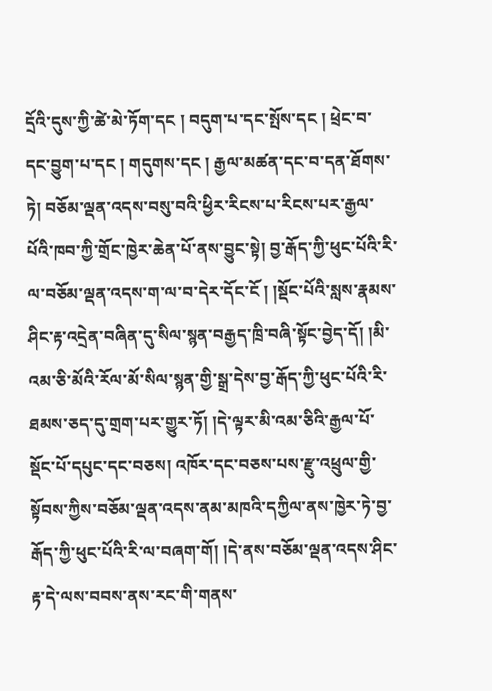དྲོའི་དུས་ཀྱི་ཚེ་མེ་ཏོག་དང ། བདུག་པ་དང་སྤོས་དང ། ཕྲེང་བ་དང་བྱུག་པ་དང ། གདུགས་དང ། རྒྱལ་མཚན་དང་བ་དན་ཐོགས་ཏེ། བཅོམ་ལྡན་འདས་བསུ་བའི་ཕྱིར་རིངས་པ་རིངས་པར་རྒྱལ་པོའི་ཁབ་ཀྱི་གྲོང་ཁྱེར་ཆེན་པོ་ནས་བྱུང་སྟེ། བྱ་རྒོད་ཀྱི་ཕུང་པོའི་རི་ལ་བཅོམ་ལྡན་འདས་ག་ལ་བ་དེར་དོང་ངོ ། །སྡོང་པོའི་སླས་རྣམས་ཤིང་རྟ་འདྲེན་བཞིན་དུ་སིལ་སྙན་བརྒྱད་ཁྲི་བཞི་སྟོང་བྱེད་དོ། །མི་འམ་ཅི་མོའི་རོལ་མོ་སིལ་སྙན་གྱི་སྒྲ་དེས་བྱ་རྒོད་ཀྱི་ཕུང་པོའི་རི་ཐམས་ཅད་དུ་གྲག་པར་གྱུར་ཏོ། །དེ་ལྟར་མི་འམ་ཅིའི་རྒྱལ་པོ་སྡོང་པོ་དཔུང་དང་བཅས། འཁོར་དང་བཅས་པས་རྫུ་འཕྲུལ་གྱི་སྟོབས་ཀྱིས་བཅོམ་ལྡན་འདས་ནམ་མཁའི་དཀྱིལ་ནས་ཁྱེར་ཏེ་བྱ་རྒོད་ཀྱི་ཕུང་པོའི་རི་ལ་བཞག་གོ། །དེ་ནས་བཅོམ་ལྡན་འདས་ཤིང་རྟ་དེ་ལས་བབས་ནས་རང་གི་གནས་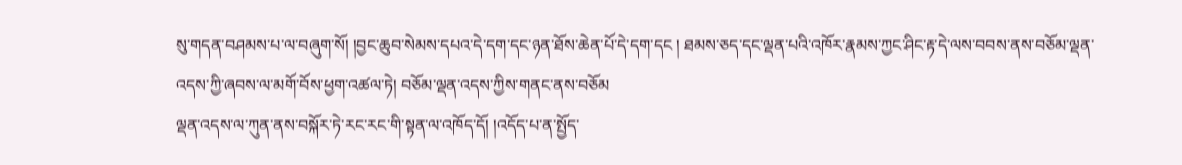སུ་གདན་བཤམས་པ་ལ་བཞུག་སོ། །བྱང་ཆུབ་སེམས་དཔའ་དེ་དག་དང་ཉན་ཐོས་ཆེན་པོ་དེ་དག་དང ། ཐམས་ཅད་དང་ལྡན་པའི་འཁོར་རྣམས་ཀྱང་ཤིང་རྟ་དེ་ལས་བབས་ནས་བཅོམ་ལྡན་འདས་ཀྱི་ཞབས་ལ་མགོ་བོས་ཕྱག་འཚལ་ཏེ། བཅོམ་ལྡན་འདས་ཀྱིས་གནང་ནས་བཅོམ
ལྡན་འདས་ལ་ཀུན་ནས་བསྐོར་ཏེ་རང་རང་གི་སྟན་ལ་འཁོད་དོ། །འདོད་པ་ན་སྤྱོད་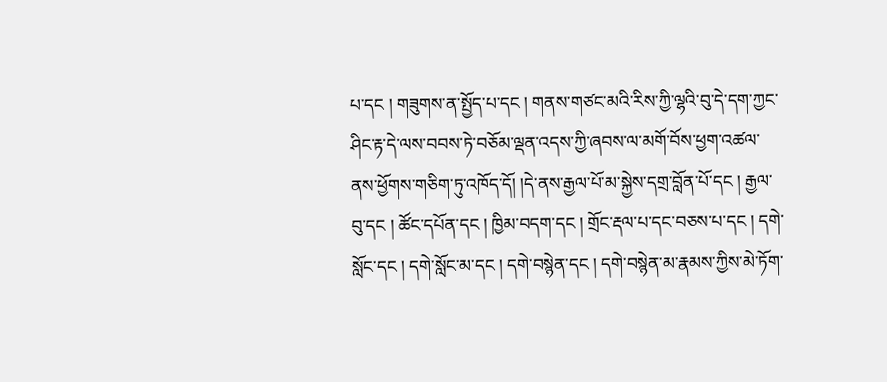པ་དང ། གཟུགས་ན་སྤྱོད་པ་དང ། གནས་གཙང་མའི་རིས་ཀྱི་ལྷའི་བུ་དེ་དག་ཀྱང་ཤིང་རྟ་དེ་ལས་བབས་ཏེ་བཅོམ་ལྡན་འདས་ཀྱི་ཞབས་ལ་མགོ་བོས་ཕྱག་འཚལ་ནས་ཕྱོགས་གཅིག་ཏུ་འཁོད་དོ། །དེ་ནས་རྒྱལ་པོ་མ་སྐྱེས་དགྲ་བློན་པོ་དང ། རྒྱལ་བུ་དང ། ཚོང་དཔོན་དང ། ཁྱིམ་བདག་དང ། གྲོང་རྡལ་པ་དང་བཅས་པ་དང ། དགེ་སློང་དང ། དགེ་སློང་མ་དང ། དགེ་བསྙེན་དང ། དགེ་བསྙེན་མ་རྣམས་ཀྱིས་མེ་ཏོག་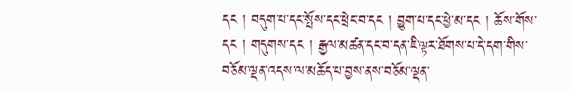དང ། བདུག་པ་དང་སྤོས་དང་ཕྲེང་བ་དང ། བྱུག་པ་དང་ཕྱེ་མ་དང ། ཆོས་གོས་དང ། གདུགས་དང ། རྒྱལ་མཚན་དང་བ་དན་ཇི་ལྟར་ཐོགས་པ་དེ་དག་གིས་བཅོམ་ལྡན་འདས་ལ་མཆོད་པ་བྱས་ནས་བཅོམ་ལྡན་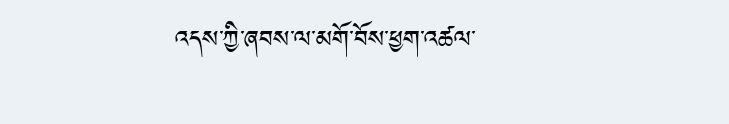འདས་ཀྱི་ཞབས་ལ་མགོ་བོས་ཕྱག་འཚལ་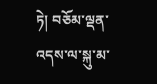ཏེ། བཅོམ་ལྡན་འདས་ལ་སྐུ་མ་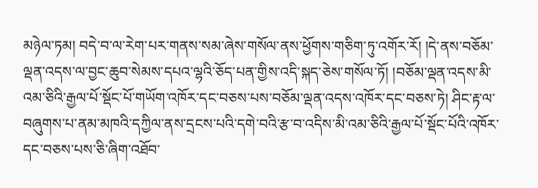མཉེལ་ཏམ། བདེ་བ་ལ་རེག་པར་གནས་སམ་ཞེས་གསོལ་ནས་ཕྱོགས་གཅིག་ཏུ་འགོར་རོ། །དེ་ནས་བཅོམ་ལྡན་འདས་ལ་བྱང་ཆུབ་སེམས་དཔའ་ལྷའི་ཅོད་པན་གྱིས་འདི་སྐད་ཅེས་གསོལ་ཏོ། །བཅོམ་ལྡན་འདས་མི་འམ་ཅིའི་རྒྱལ་པོ་སྡོང་པོ་གཡོག་འཁོར་དང་བཅས་པས་བཅོམ་ལྡན་འདས་འཁོར་དང་བཅས་ཏེ། ཤིང་རྟ་ལ་བཞུགས་པ་ནམ་མཁའི་དཀྱིལ་ནས་དྲངས་པའི་དགེ་བའི་རྩ་བ་འདིས་མི་འམ་ཅིའི་རྒྱལ་པོ་སྡོང་པོའི་འཁོར་དང་བཅས་པས་ཅི་ཞིག་འཐོབ་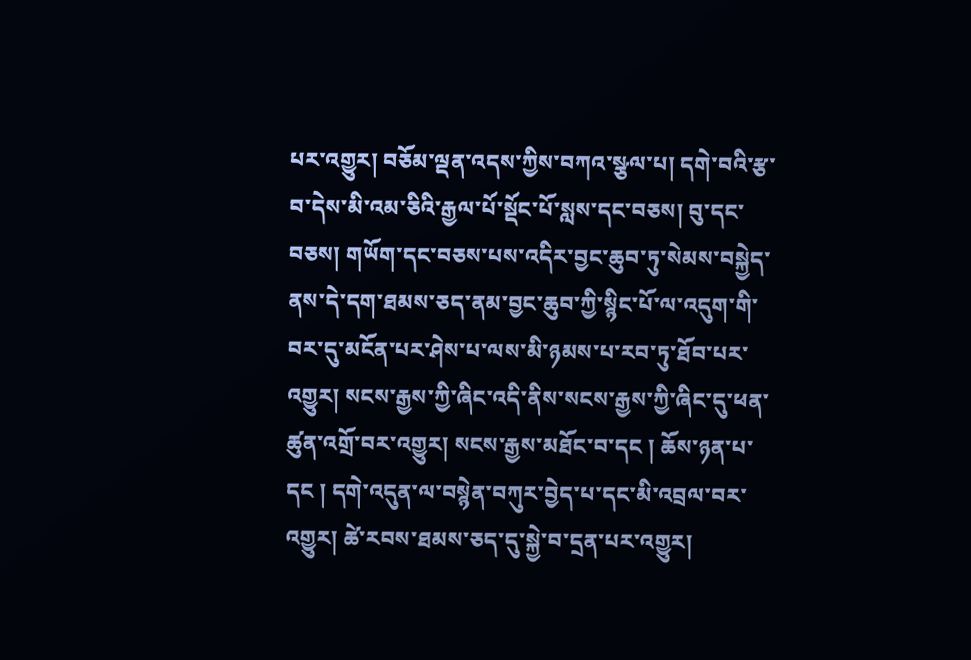པར་འགྱུར། བཅོམ་ལྡན་འདས་ཀྱིས་བཀའ་སྩལ་པ། དགེ་བའི་རྩ་བ་དེས་མི་འམ་ཅིའི་རྒྱལ་པོ་སྡོང་པོ་སླས་དང་བཅས། བུ་དང་བཅས། གཡོག་དང་བཅས་པས་འདིར་བྱང་ཆུབ་ཏུ་སེམས་བསྐྱེད་ནས་དེ་དག་ཐམས་ཅད་ནམ་བྱང་ཆུབ་ཀྱི་སྙིང་པོ་ལ་འདུག་གི་བར་དུ་མངོན་པར་ཤེས་པ་ལས་མི་ཉམས་པ་རབ་ཏུ་ཐོབ་པར་འགྱུར། སངས་རྒྱས་ཀྱི་ཞིང་འདི་ནིས་སངས་རྒྱས་ཀྱི་ཞིང་དུ་ཕན་ཚུན་འགྲོ་བར་འགྱུར། སངས་རྒྱས་མཐོང་བ་དང ། ཆོས་ཉན་པ་དང ། དགེ་འདུན་ལ་བསྙེན་བཀུར་བྱེད་པ་དང་མི་འབྲལ་བར་འགྱུར། ཚེ་རབས་ཐམས་ཅད་དུ་སྐྱེ་བ་དྲན་པར་འགྱུར།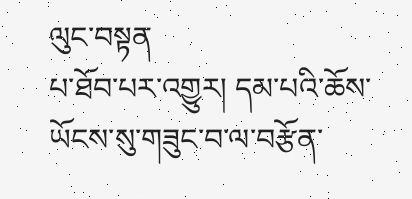ལུང་བསྟན
པ་ཐོབ་པར་འགྱུར། དམ་པའི་ཆོས་ཡོངས་སུ་གཟུང་བ་ལ་བརྩོན་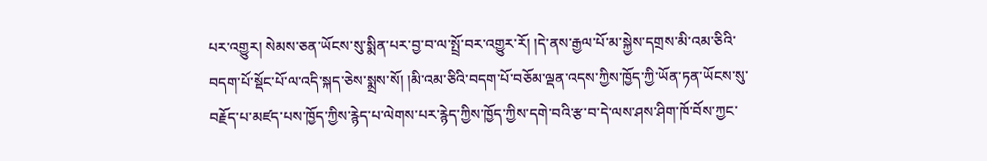པར་འགྱུར། སེམས་ཅན་ཡོངས་སུ་སྨིན་པར་བྱ་བ་ལ་སྤྲོ་བར་འགྱུར་རོ། །དེ་ནས་རྒྱལ་པོ་མ་སྐྱེས་དགྲས་མི་འམ་ཅིའི་བདག་པོ་སྡོང་པོ་ལ་འདི་སྐད་ཅེས་སྨྲས་སོ། །མི་འམ་ཅིའི་བདག་པོ་བཅོམ་ལྡན་འདས་ཀྱིས་ཁྱོད་ཀྱི་ཡོན་ཏན་ཡོངས་སུ་བརྗོད་པ་མཛད་པས་ཁྱོད་ཀྱིས་རྙེད་པ་ལེགས་པར་རྙེད་ཀྱིས་ཁྱོད་ཀྱིས་དགེ་བའི་རྩ་བ་དེ་ལས་ཤས་ཤིག་ཁོ་བོས་ཀྱང་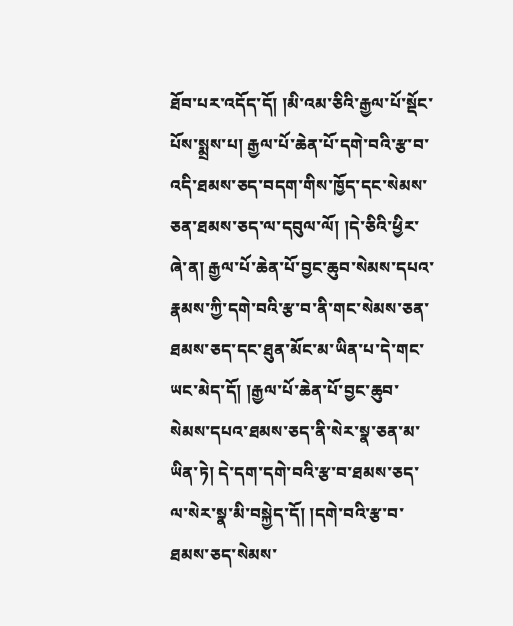ཐོབ་པར་འདོད་དོ། །མི་འམ་ཅིའི་རྒྱལ་པོ་སྡོང་པོས་སྨྲས་པ། རྒྱལ་པོ་ཆེན་པོ་དགེ་བའི་རྩ་བ་འདི་ཐམས་ཅད་བདག་གིས་ཁྱོད་དང་སེམས་ཅན་ཐམས་ཅད་ལ་དབུལ་ལོ། །དེ་ཅིའི་ཕྱིར་ཞེ་ན། རྒྱལ་པོ་ཆེན་པོ་བྱང་ཆུབ་སེམས་དཔའ་རྣམས་ཀྱི་དགེ་བའི་རྩ་བ་ནི་གང་སེམས་ཅན་ཐམས་ཅད་དང་ཐུན་མོང་མ་ཡིན་པ་དེ་གང་ཡང་མེད་དོ། །རྒྱལ་པོ་ཆེན་པོ་བྱང་ཆུབ་སེམས་དཔའ་ཐམས་ཅད་ནི་སེར་སྣ་ཅན་མ་ཡིན་ཏེ། དེ་དག་དགེ་བའི་རྩ་བ་ཐམས་ཅད་ལ་སེར་སྣ་མི་བསྐྱེད་དོ། །དགེ་བའི་རྩ་བ་ཐམས་ཅད་སེམས་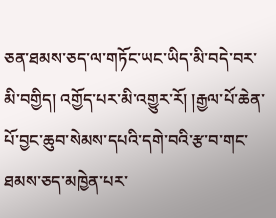ཅན་ཐམས་ཅད་ལ་གཏོང་ཡང་ཡིད་མི་བདེ་བར་མི་བགྱིད། འགྱོད་པར་མི་འགྱུར་རོ། །རྒྱལ་པོ་ཆེན་པོ་བྱང་ཆུབ་སེམས་དཔའི་དགེ་བའི་རྩ་བ་གང་ཐམས་ཅད་མཁྱེན་པར་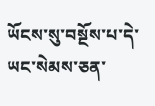ཡོངས་སུ་བསྔོས་པ་དེ་ཡང་སེམས་ཅན་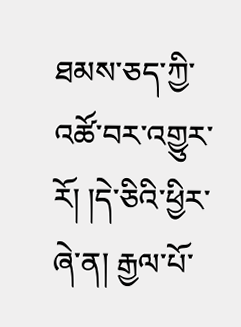ཐམས་ཅད་ཀྱི་འཚོ་བར་འགྱུར་རོ། །དེ་ཅིའི་ཕྱིར་ཞེ་ན། རྒྱལ་པོ་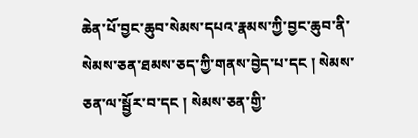ཆེན་པོ་བྱང་ཆུབ་སེམས་དཔའ་རྣམས་ཀྱི་བྱང་ཆུབ་ནི་སེམས་ཅན་ཐམས་ཅད་ཀྱི་གནས་བྱེད་པ་དང ། སེམས་ཅན་ལ་སྦྱོར་བ་དང ། སེམས་ཅན་གྱི་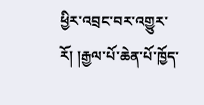ཕྱིར་འབྲང་བར་འགྱུར་རོ། །རྒྱལ་པོ་ཆེན་པོ་ཁྱོད་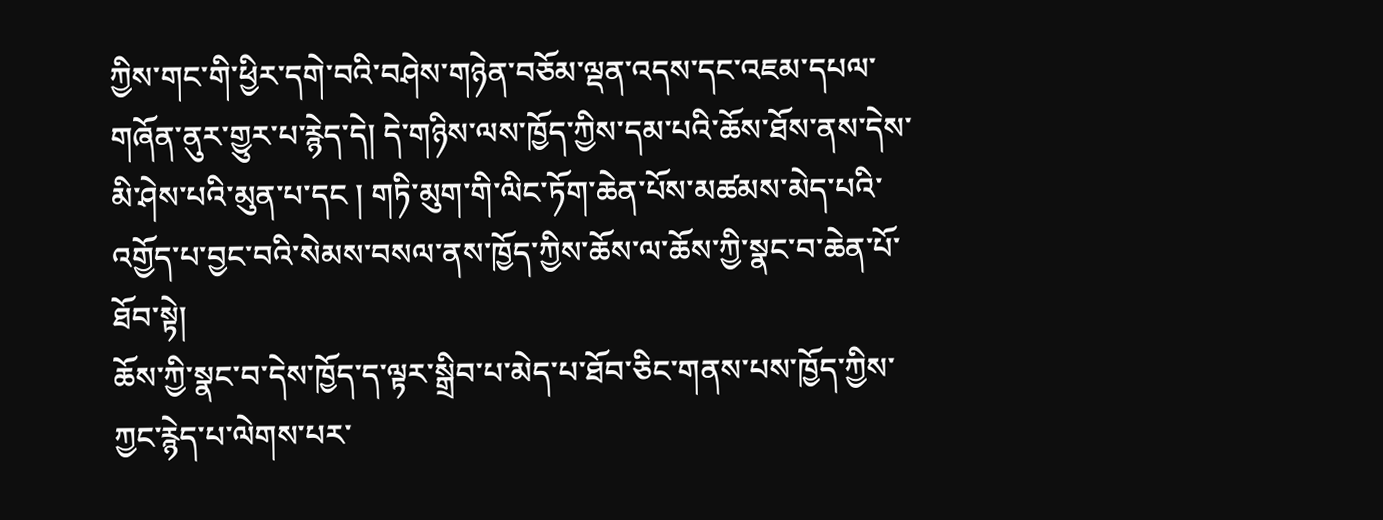ཀྱིས་གང་གི་ཕྱིར་དགེ་བའི་བཤེས་གཉེན་བཅོམ་ལྡན་འདས་དང་འཇམ་དཔལ་གཞོན་ནུར་གྱུར་པ་རྙེད་དེ། དེ་གཉིས་ལས་ཁྱོད་ཀྱིས་དམ་པའི་ཆོས་ཐོས་ནས་དེས་མི་ཤེས་པའི་མུན་པ་དང ། གཏི་མུག་གི་ལིང་ཏོག་ཆེན་པོས་མཚམས་མེད་པའི་འགྱོད་པ་བྱང་བའི་སེམས་བསལ་ནས་ཁྱོད་ཀྱིས་ཆོས་ལ་ཆོས་ཀྱི་སྣང་བ་ཆེན་པོ་ཐོབ་སྟེ།
ཆོས་ཀྱི་སྣང་བ་དེས་ཁྱོད་ད་ལྟར་སྒྲིབ་པ་མེད་པ་ཐོབ་ཅིང་གནས་པས་ཁྱོད་ཀྱིས་ཀྱང་རྙེད་པ་ལེགས་པར་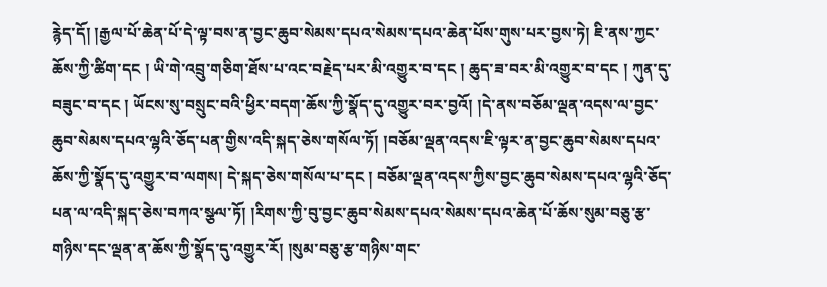རྙེད་དོ། །རྒྱལ་པོ་ཆེན་པོ་དེ་ལྟ་བས་ན་བྱང་ཆུབ་སེམས་དཔའ་སེམས་དཔའ་ཆེན་པོས་གུས་པར་བྱས་ཏེ། ཇི་ནས་ཀྱང་ཆོས་ཀྱི་ཚིག་དང ། ཡི་གེ་འབྲུ་གཅིག་ཐོས་པ་འང་བརྗེད་པར་མི་འགྱུར་བ་དང ། ཆུད་ཟ་བར་མི་འགྱུར་བ་དང ། ཀུན་དུ་བཟུང་བ་དང ། ཡོངས་སུ་བསྲུང་བའི་ཕྱིར་བདག་ཆོས་ཀྱི་སྣོད་དུ་འགྱུར་བར་བྱའོ། །དེ་ནས་བཅོམ་ལྡན་འདས་ལ་བྱང་ཆུབ་སེམས་དཔའ་ལྷའི་ཅོད་པན་གྱིས་འདི་སྐད་ཅེས་གསོལ་ཏོ། །བཅོམ་ལྡན་འདས་ཇི་ལྟར་ན་བྱང་ཆུབ་སེམས་དཔའ་ཆོས་ཀྱི་སྣོད་དུ་འགྱུར་བ་ལགས། དེ་སྐད་ཅེས་གསོལ་པ་དང ། བཅོམ་ལྡན་འདས་ཀྱིས་བྱང་ཆུབ་སེམས་དཔའ་ལྷའི་ཅོད་པན་ལ་འདི་སྐད་ཅེས་བཀའ་སྩལ་ཏོ། །རིགས་ཀྱི་བུ་བྱང་ཆུབ་སེམས་དཔའ་སེམས་དཔའ་ཆེན་པོ་ཆོས་སུམ་བཅུ་རྩ་གཉིས་དང་ལྡན་ན་ཆོས་ཀྱི་སྣོད་དུ་འགྱུར་རོ། །སུམ་བཅུ་རྩ་གཉིས་གང་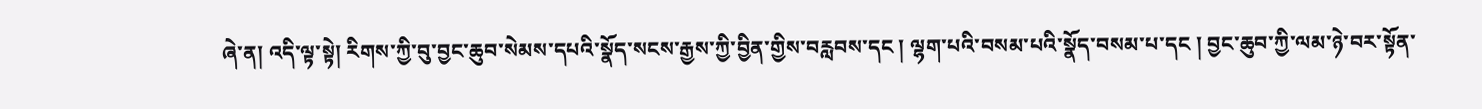ཞེ་ན། འདི་ལྟ་སྟེ། རིགས་ཀྱི་བུ་བྱང་ཆུབ་སེམས་དཔའི་སྣོད་སངས་རྒྱས་ཀྱི་བྱིན་གྱིས་བརླབས་དང ། ལྷག་པའི་བསམ་པའི་སྣོད་བསམ་པ་དང ། བྱང་ཆུབ་ཀྱི་ལམ་ཉེ་བར་སྟོན་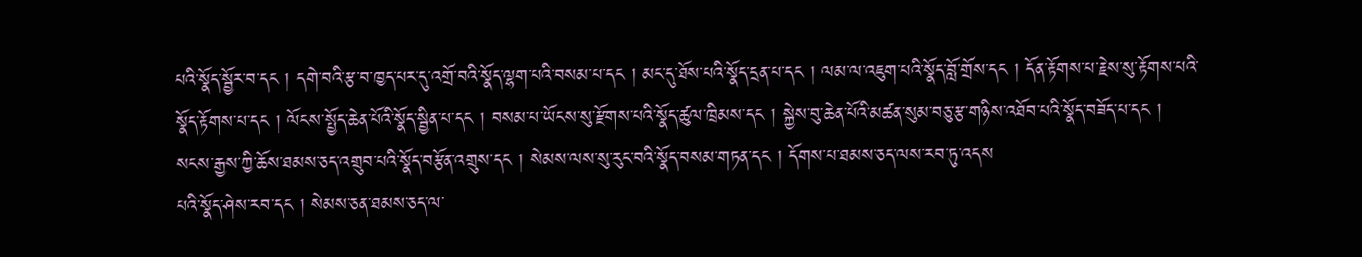པའི་སྣོད་སྦྱོར་བ་དང ། དགེ་བའི་རྩ་བ་ཁྱད་པར་དུ་འགྲོ་བའི་སྣོད་ལྷག་པའི་བསམ་པ་དང ། མང་དུ་ཐོས་པའི་སྣོད་དྲན་པ་དང ། ལམ་ལ་འཇུག་པའི་སྣོད་བློ་གྲོས་དང ། དོན་རྟོགས་པ་རྗེས་སུ་རྟོགས་པའི་སྣོད་རྟོགས་པ་དང ། ལོངས་སྤྱོད་ཆེན་པོའི་སྣོད་སྦྱིན་པ་དང ། བསམ་པ་ཡོངས་སུ་རྫོགས་པའི་སྣོད་ཚུལ་ཁྲིམས་དང ། སྐྱེས་བུ་ཆེན་པོའི་མཚན་སུམ་བཅུ་རྩ་གཉིས་འཐོབ་པའི་སྣོད་བཟོད་པ་དང ། སངས་རྒྱས་ཀྱི་ཆོས་ཐམས་ཅད་འགྲུབ་པའི་སྣོད་བརྩོན་འགྲུས་དང ། སེམས་ལས་སུ་རུང་བའི་སྣོད་བསམ་གཏན་དང ། དོགས་པ་ཐམས་ཅད་ལས་རབ་ཏུ་འདས
པའི་སྣོད་ཤེས་རབ་དང ། སེམས་ཅན་ཐམས་ཅད་ལ་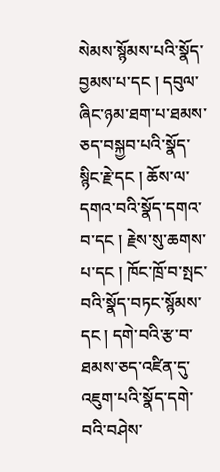སེམས་སྙོམས་པའི་སྣོད་བྱམས་པ་དང ། དབུལ་ཞིང་ཉམ་ཐག་པ་ཐམས་ཅད་བསྐྱབ་པའི་སྣོད་སྙིང་རྗེ་དང ། ཆོས་ལ་དགའ་བའི་སྣོད་དགའ་བ་དང ། རྗེས་སུ་ཆགས་པ་དང ། ཁོང་ཁྲོ་བ་སྤང་བའི་སྣོད་བཏང་སྙོམས་དང ། དགེ་བའི་རྩ་བ་ཐམས་ཅད་འཛིན་དུ་འཇུག་པའི་སྣོད་དགེ་བའི་བཤེས་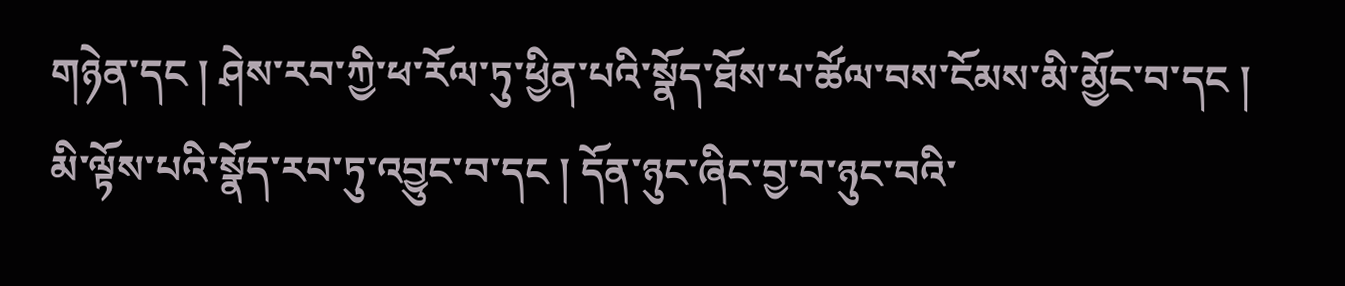གཉེན་དང ། ཤེས་རབ་ཀྱི་ཕ་རོལ་ཏུ་ཕྱིན་པའི་སྣོད་ཐོས་པ་ཚོལ་བས་ངོམས་མི་མྱོང་བ་དང ། མི་ལྟོས་པའི་སྣོད་རབ་ཏུ་འབྱུང་བ་དང ། དོན་ཉུང་ཞིང་བྱ་བ་ཉུང་བའི་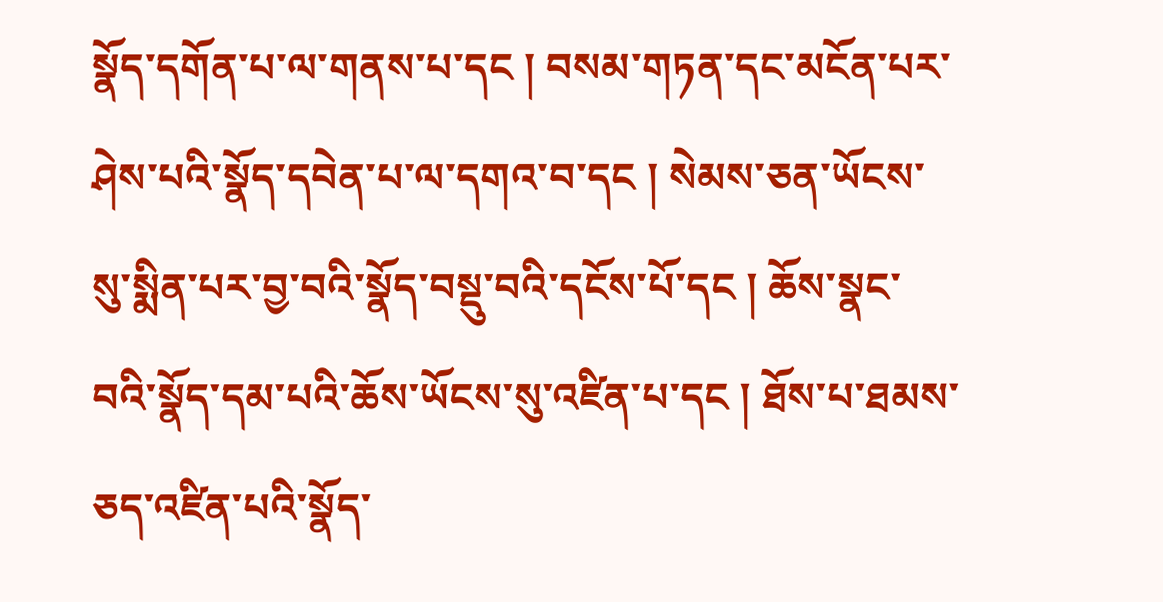སྣོད་དགོན་པ་ལ་གནས་པ་དང ། བསམ་གཏན་དང་མངོན་པར་ཤེས་པའི་སྣོད་དབེན་པ་ལ་དགའ་བ་དང ། སེམས་ཅན་ཡོངས་སུ་སྨིན་པར་བྱ་བའི་སྣོད་བསྡུ་བའི་དངོས་པོ་དང ། ཆོས་སྣང་བའི་སྣོད་དམ་པའི་ཆོས་ཡོངས་སུ་འཛིན་པ་དང ། ཐོས་པ་ཐམས་ཅད་འཛིན་པའི་སྣོད་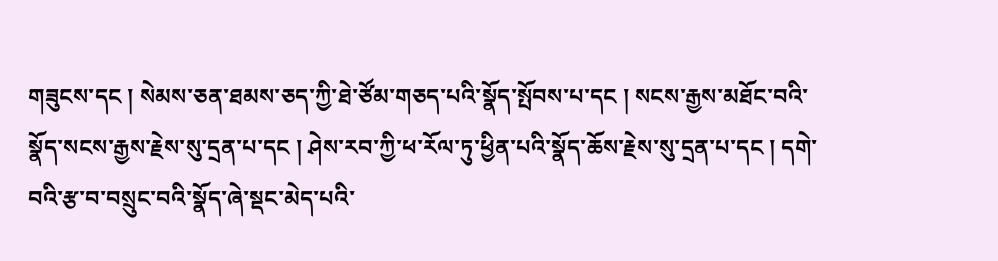གཟུངས་དང ། སེམས་ཅན་ཐམས་ཅད་ཀྱི་ཐེ་ཙོམ་གཅད་པའི་སྣོད་སྤོབས་པ་དང ། སངས་རྒྱས་མཐོང་བའི་སྣོད་སངས་རྒྱས་རྗེས་སུ་དྲན་པ་དང ། ཤེས་རབ་ཀྱི་ཕ་རོལ་ཏུ་ཕྱིན་པའི་སྣོད་ཆོས་རྗེས་སུ་དྲན་པ་དང ། དགེ་བའི་རྩ་བ་བསྲུང་བའི་སྣོད་ཞེ་སྡང་མེད་པའི་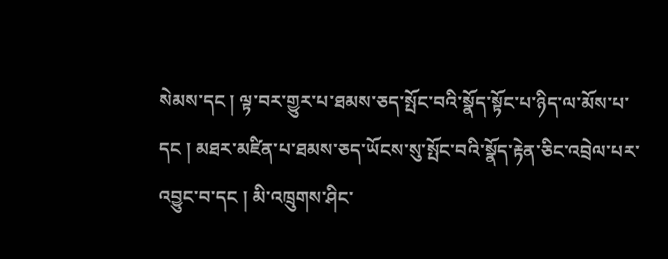སེམས་དང ། ལྟ་བར་གྱུར་པ་ཐམས་ཅད་སྤོང་བའི་སྣོད་སྟོང་པ་ཉིད་ལ་མོས་པ་དང ། མཐར་མཛིན་པ་ཐམས་ཅད་ཡོངས་སུ་སྤོང་བའི་སྣོད་རྟེན་ཅིང་འབྲེལ་པར་འབྱུང་བ་དང ། མི་འཁྲུགས་ཤིང་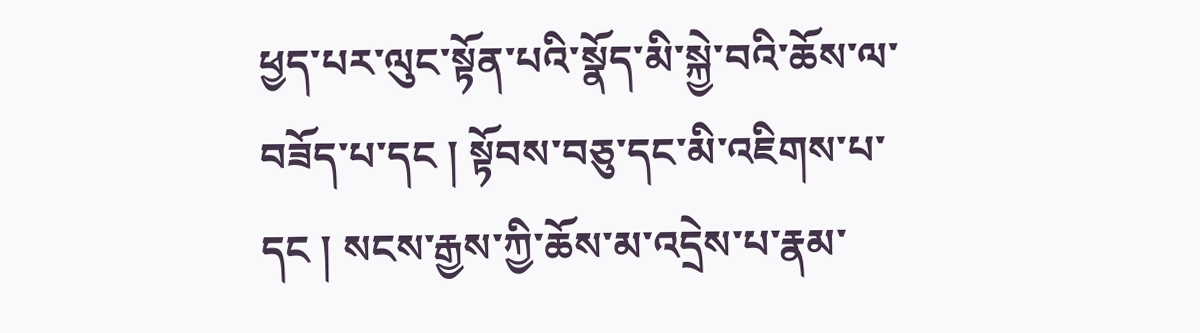ཕྱད་པར་ལུང་སྟོན་པའི་སྣོད་མི་སྐྱེ་བའི་ཆོས་ལ་བཟོད་པ་དང ། སྟོབས་བཅུ་དང་མི་འཇིགས་པ་དང ། སངས་རྒྱས་ཀྱི་ཆོས་མ་འདྲེས་པ་རྣམ་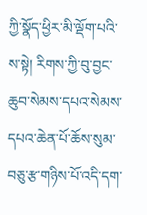ཀྱི་སྣོད་ཕྱིར་མི་ལྡོག་པའི་ས་སྟེ། རིགས་ཀྱི་བུ་བྱང་ཆུབ་སེམས་དཔའ་སེམས་དཔའ་ཆེན་པོ་ཆོས་སུམ་བཅུ་རྩ་གཉིས་པོ་འདི་དག་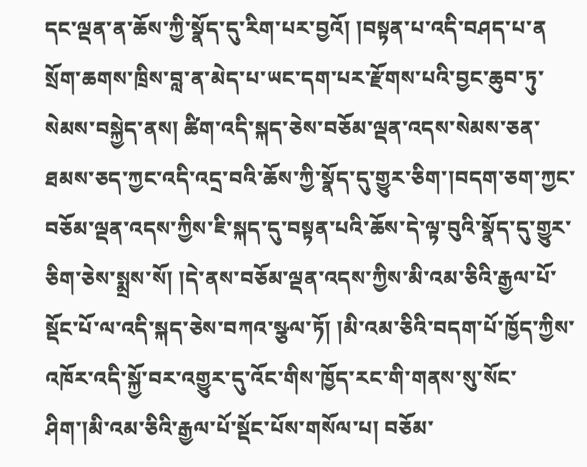དང་ལྡན་ན་ཆོས་ཀྱི་སྣོད་དུ་རིག་པར་བྱའོ། །བསྟན་པ་འདི་བཤད་པ་ན
སྲོག་ཆགས་ཁྲིས་བླ་ན་མེད་པ་ཡང་དག་པར་རྫོགས་པའི་བྱང་ཆུབ་ཏུ་སེམས་བསྐྱེད་ནས། ཚིག་འདི་སྐད་ཅེས་བཅོམ་ལྡན་འདས་སེམས་ཅན་ཐམས་ཅད་ཀྱང་འདི་འདྲ་བའི་ཆོས་ཀྱི་སྣོད་དུ་གྱུར་ཅིག་།བདག་ཅག་ཀྱང་བཅོམ་ལྡན་འདས་ཀྱིས་ཇི་སྐད་དུ་བསྟན་པའི་ཆོས་དེ་ལྟ་བུའི་སྣོད་དུ་གྱུར་ཅིག་ཅེས་སྨྲས་སོ། །དེ་ནས་བཅོམ་ལྡན་འདས་ཀྱིས་མི་འམ་ཅིའི་རྒྱལ་པོ་སྡོང་པོ་ལ་འདི་སྐད་ཅེས་བཀའ་སྩལ་ཏོ། །མི་འམ་ཅིའི་བདག་པོ་ཁྱོད་ཀྱིས་འཁོར་འདི་སྐྱོ་བར་འགྱུར་དུ་འོང་གིས་ཁྱོད་རང་གི་གནས་སུ་སོང་ཤིག་།མི་འམ་ཅིའི་རྒྱལ་པོ་སྡོང་པོས་གསོལ་པ། བཅོམ་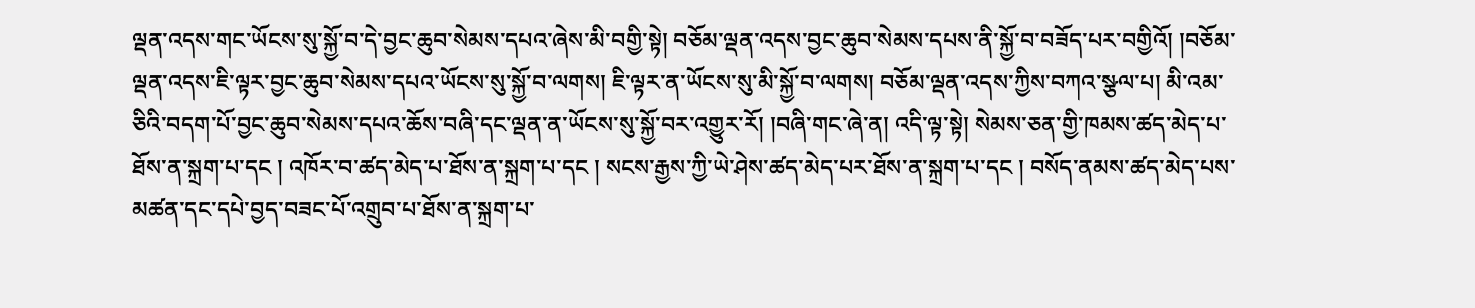ལྡན་འདས་གང་ཡོངས་སུ་སྐྱོ་བ་དེ་བྱང་ཆུབ་སེམས་དཔའ་ཞེས་མི་བགྱི་སྟེ། བཅོམ་ལྡན་འདས་བྱང་ཆུབ་སེམས་དཔས་ནི་སྐྱོ་བ་བཟོད་པར་བགྱིའོ། །བཅོམ་ལྡན་འདས་ཇི་ལྟར་བྱང་ཆུབ་སེམས་དཔའ་ཡོངས་སུ་སྐྱོ་བ་ལགས། ཇི་ལྟར་ན་ཡོངས་སུ་མི་སྐྱོ་བ་ལགས། བཅོམ་ལྡན་འདས་ཀྱིས་བཀའ་སྩལ་པ། མི་འམ་ཅིའི་བདག་པོ་བྱང་ཆུབ་སེམས་དཔའ་ཆོས་བཞི་དང་ལྡན་ན་ཡོངས་སུ་སྐྱོ་བར་འགྱུར་རོ། །བཞི་གང་ཞེ་ན། འདི་ལྟ་སྟེ། སེམས་ཅན་གྱི་ཁམས་ཚད་མེད་པ་ཐོས་ན་སྐྲག་པ་དང ། འཁོར་བ་ཚད་མེད་པ་ཐོས་ན་སྐྲག་པ་དང ། སངས་རྒྱས་ཀྱི་ཡེ་ཤེས་ཚད་མེད་པར་ཐོས་ན་སྐྲག་པ་དང ། བསོད་ནམས་ཚད་མེད་པས་མཚན་དང་དཔེ་བྱད་བཟང་པོ་འགྲུབ་པ་ཐོས་ན་སྐྲག་པ་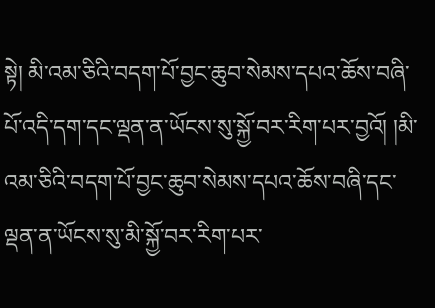སྟེ། མི་འམ་ཅིའི་བདག་པོ་བྱང་ཆུབ་སེམས་དཔའ་ཆོས་བཞི་པོ་འདི་དག་དང་ལྡན་ན་ཡོངས་སུ་སྐྱོ་བར་རིག་པར་བྱའོ། །མི་འམ་ཅིའི་བདག་པོ་བྱང་ཆུབ་སེམས་དཔའ་ཆོས་བཞི་དང་ལྡན་ན་ཡོངས་སུ་མི་སྐྱོ་བར་རིག་པར་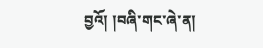བྱའོ། །བཞི་གང་ཞེ་ན།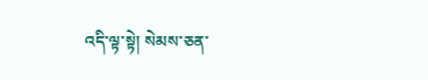འདི་ལྟ་སྟེ། སེམས་ཅན་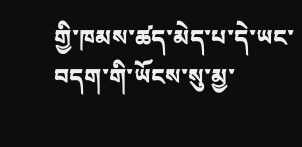གྱི་ཁམས་ཚད་མེད་པ་དེ་ཡང་བདག་གི་ཡོངས་སུ་མྱ་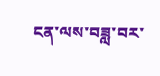ངན་ལས་བཟླ་བར་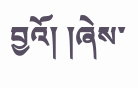བྱའོ། །ཞེས་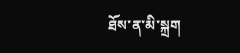ཐོས་ན་མི་སྐྲག